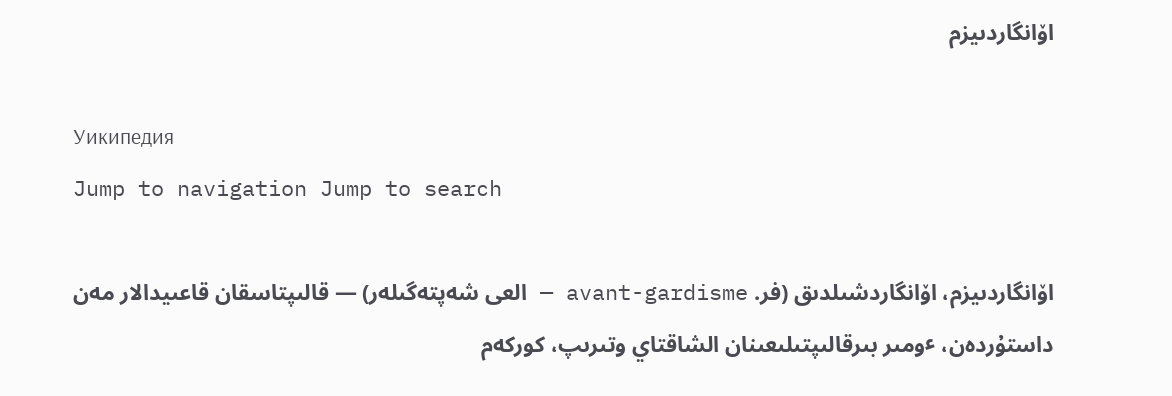اۆانگاردىيزم

Уикипедия
Jump to navigation Jump to search

اۆانگاردىيزم، اۆانگاردشىلدىق (فر. avant-gardisme — العى شەپتەگىلەر) — قالىپتاسقان قاعىيدالار مەن داستۇردەن، ٴومىر بىرقالىپتىلىعىنان الشاقتاي وتىرىپ، كوركەم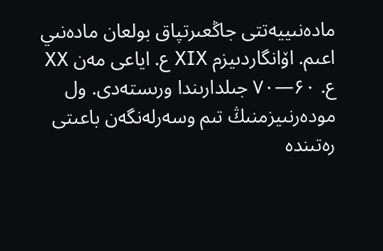مادەنىييەتتى جاڭعىرتپاق بولعان مادەنىي اعىم. اۆانگاردىيزم XIX ع. اياعى مەن XX ع. ۶۰—۷۰ جىلدارىندا ورىستەدى. ول مودەرنىيزمنىڭ تىم وسەرلەنگەن باعىتى رەتىندە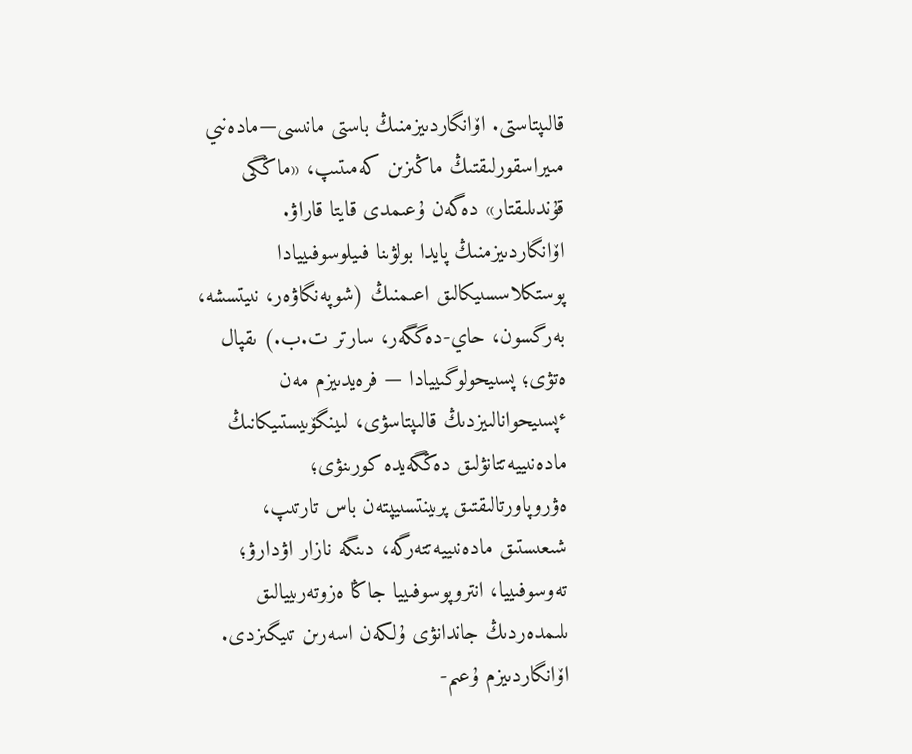قالىپتاستى. اۆانگاردىيزمنىڭ باستى مانىسى—مادەنىي مىيراسقورلىقتىڭ ماڭىزىن كەمىتىپ، «ماڭگى قۇندىلىقتار» دەگەن ۇعىمدى قايتا قاراۋ. اۆانگاردىيزمنىڭ پايدا بولۋىنا فىيلوسوفىييادا پوستكلاسسىيكالىق اعىمنىڭ (شوپەنگاۋەر، نىيتسشە، بەرگسون، حاي-دەگگەر، سارتر ت.ب.) ىقپال ەتۋى؛ پسىيحولوگىييادا — فرەيدىيزم مەن ٴپسىيحوانالىيزدىڭ قالىپتاسۋى، لىينگۆىيستىيكانىڭ مادەنىييەتتانۋلىق دەڭگەيدە كورىنۋى؛ ەۋروپاورتالىقتىق پرىينتسىيپتەن باس تارتىپ، شىعىستىق مادەنىييەتتەرگە، دىنگە نازار اۋدارۋ؛ تەوسوفىييا، انتروپوسوفىييا جاڭا ەزوتەرىييالىق ىلىمدەردىڭ جاندانۋى ۇلكەن اسەرىن تىيگىزدى. اۆانگاردىيزم ۇعىم-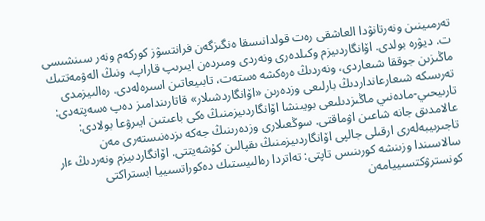تەرمىينىن ونەرتانۋدا العاشقى رەت قولدانىسقا ەنگىزگەن فرانتسۋز كوركەم ونەر سىنشىسى ت. ديۋرە بولدى. اۆانگاردىيزم وكىلدەرى ونەردى ومىردەن ايىرىپ قاراپ، ونىڭ الەۋمەتتىك ماڭىزىن جوققا شىعاردى، ونەردىڭ ەرەكشە ەستەت، تابىيعاتىن اسىرەلەدى. رەالىيزمدى تەرىسكە شىعارعانداردىڭ بارلىعى وزدەرىن «اۆانگاردشىلار» قاتارىندامىز دەپ ەسەپتەدى: تارىيحىي-مادەنىي ماڭىزدىلىعى بويىنشا اۆانگاردىيزمنىڭ ەكى باعىتىن ايىرۋعا بولادى: عالامدىق جانە شاعىن اۋماقتى. سوڭعىلارى وزدەرىنىڭ جەكە ىزدەنىستەرى مەن تاجىرىيبەلەرى ارقىلى جالپى اۆانگاردىيزمنىڭ ىقپالىن كۇشەيتتى. اۆانگاردىيزم ونەردىڭ ٴار سالاسىندا وزىنشە كورىنىس تاپتى: تەاتردا رەالىيستىك دەكوراتسىييا ابستراكتى كونسترۋكتسىييامەن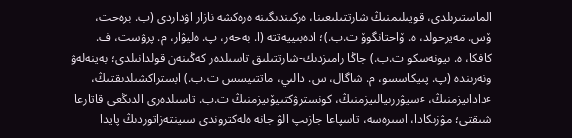الماستىرىلدى، قويىلىمنىڭ شارتتىلىعىنا، ەركىندىگىنە ەرەكشە نازار اۋداردى (ب. برەحت، ۆس. مەيرحولد، ە. ۆاحتانگوۆ ت.ب.)؛ ادەبىييەتتە (ا. بەحەر، پ. ەليۋار، م. پرۋست، ف. كافكا، ە. ىيونەسكو ت.ب.) جاڭا رامىزدىك-شارتتىلىق تاسىلدەر كەڭىنەن قولدانىلدى؛ بەينەلەۋ ونەرىندە (پ. پىيكاسسو، م. شاگال، س. دالىي، ماتتىيسس ت.ب.) ابستراكشىلدىقتىڭ، ٴداداىيزمنىڭ، ٴسيۋررىيالىيزمنىڭ، كونسترۋكتىيۆىيزمنىڭ ت.ب. تاسىلدەرى الدىڭعى قاتارعا شىقتى؛ مۋزىكادا، اسىرەسە، تاسپاعا جازىپ الۋ جانە ەلەكتروندى سىينتەزاتوردىڭ پايدا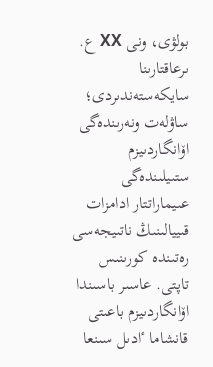بولۋى، ونى XX ع. ىرعاقتارىنا سايكەستەندىردى؛ ساۋلەت ونەرىندەگى اۆانگاردىيزم ستىيلىندەگى عىيماراتتار ادامزات قىييالىنىڭ ناتىيجەسى رەتىندە كورىنىس تاپتى. عاسىر باسىندا اۆانگاردىيزم باعىتى قانشاما ٴادىل سىنعا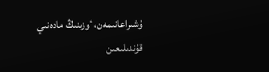ۇشىراعانىمەن، ٴوزىنىڭ مادەنىي قۇندىلىعىن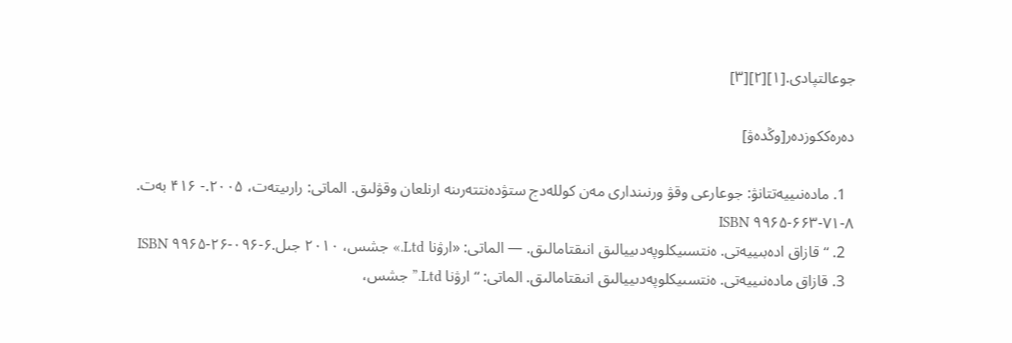جوعالتپادى.[۱][۲][۳]

دەرەككوزدەر[وڭدەۋ]

  1. مادەنىييەتتانۋ: جوعارعى وقۋ ورنىندارى مەن كوللەدج ستۋدەنتتەرىنە ارنلعان وقۋلىق. الماتى: رارىيتەت، ۲۰۰۵.- ۴۱۶ بەت. ISBN ۹۹۶۵-۶۶۳-۷۱-۸
  2. “ قازاق ادەبىييەتى. ەنتسىيكلوپەدىييالىق انىقتامالىق. — الماتى: «ارۋنا Ltd.» جشس، ۲۰۱۰ جىل.ISBN ۹۹۶۵-۲۶-۰۹۶-۶
  3. قازاق مادەنىييەتى. ەنتسىيكلوپەدىييالىق انىقتامالىق. الماتى: “ارۋنا Ltd.” جشس،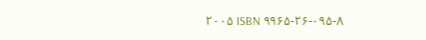۲۰۰۵ ISBN ۹۹۶۵-۲۶-۰۹۵-۸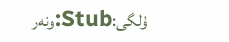ۇلگى:Stub:ونەر